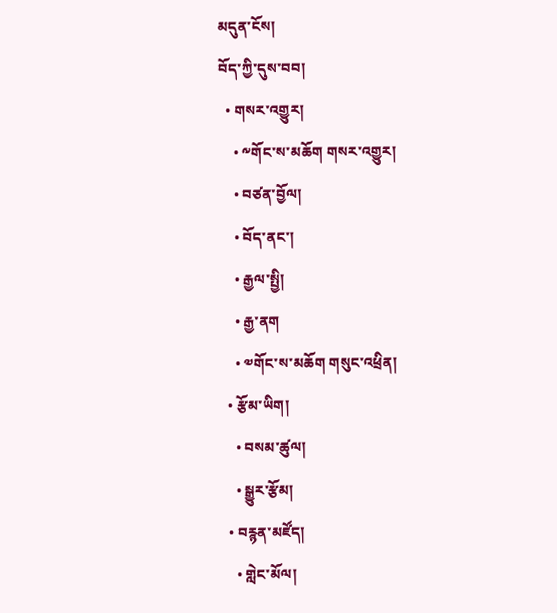མདུན་ངོས།
བོད་ཀྱི་དུས་བབ།
  • གསར་འགྱུར།
    • ༸གོང་ས་མཆོག གསར་འགྱུར།
    • བཙན་བྱོལ།
    • བོད་ནང་།
    • རྒྱལ་སྤྱི།
    • རྒྱ་ནག
    • ༧གོང་ས་མཆོག གསུང་འཕྲིན།
  • རྩོམ་ཡིག།
    • བསམ་ཚུལ།
    • སྒྱུར་རྩོམ།
  • བརྙན་མཛོད།
    • གླེང་མོལ།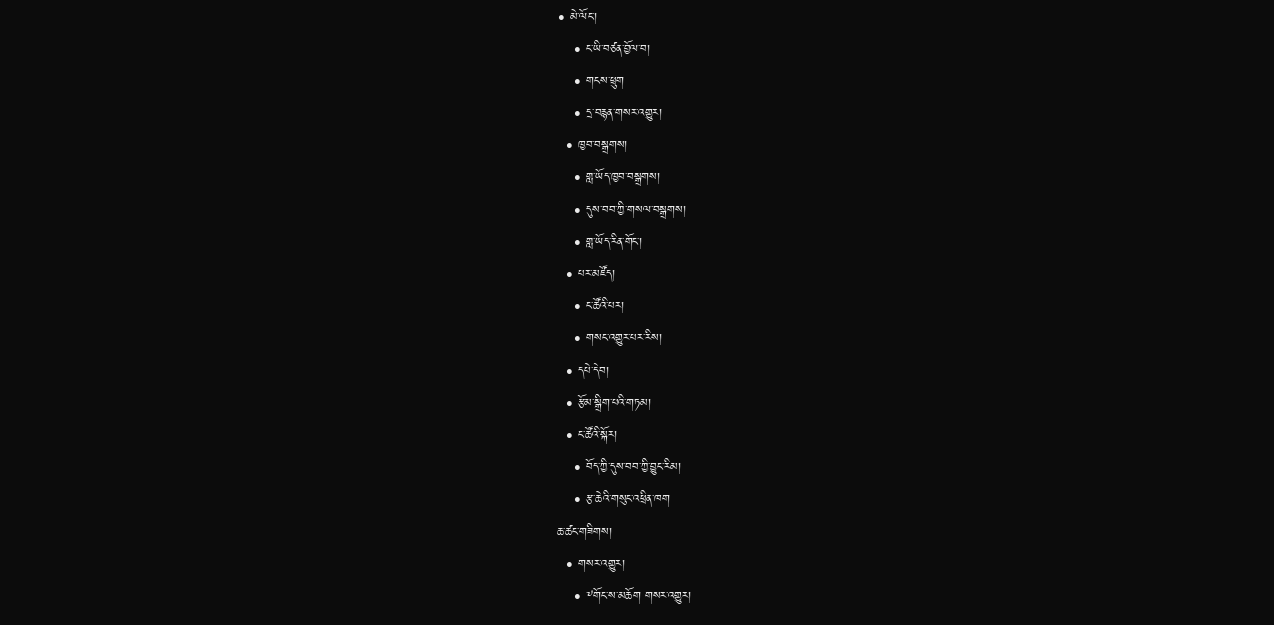• མེ་ལོང་།
    • ང་ཡི་བཙན་བྱོལ་བ།
    • གངས་ཕྲུག
    • དྲ་བརྙན་གསར་འགྱུར།
  • ཁྱབ་བསྒྲགས།
    • གླ་ཡོད་ཁྱབ་བསྒྲགས།
    • དུས་བབ་ཀྱི་གསལ་བསྒྲགས།
    • གླ་ཡོད་རིན་གོང་།
  • པར་མཛོད།
    • ང་ཚོའི་པར།
    • གསང་འགྱུར་པར་རིས།
  • དཔེ་དེབ།
  • རྩོམ་སྒྲིག་པའི་གཏམ།
  • ང་ཚོའི་སྐོར།
    • བོད་ཀྱི་དུས་བབ་ཀྱི་བྱུང་རིམ།
    • རྩ་ཆེའི་གསུང་འཕྲིན་ཁག
ཆ་ཚང་གཟིགས།
  • གསར་འགྱུར།
    • ༸གོང་ས་མཆོག གསར་འགྱུར།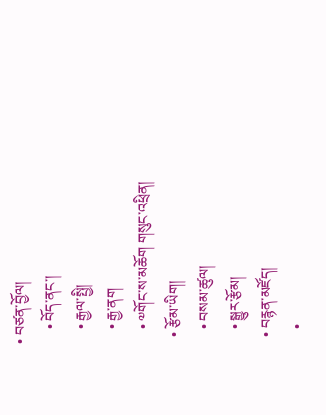• བཙན་བྱོལ།
    • བོད་ནང་།
    • རྒྱལ་སྤྱི།
    • རྒྱ་ནག
    • ༧གོང་ས་མཆོག གསུང་འཕྲིན།
  • རྩོམ་ཡིག།
    • བསམ་ཚུལ།
    • སྒྱུར་རྩོམ།
  • བརྙན་མཛོད།
    •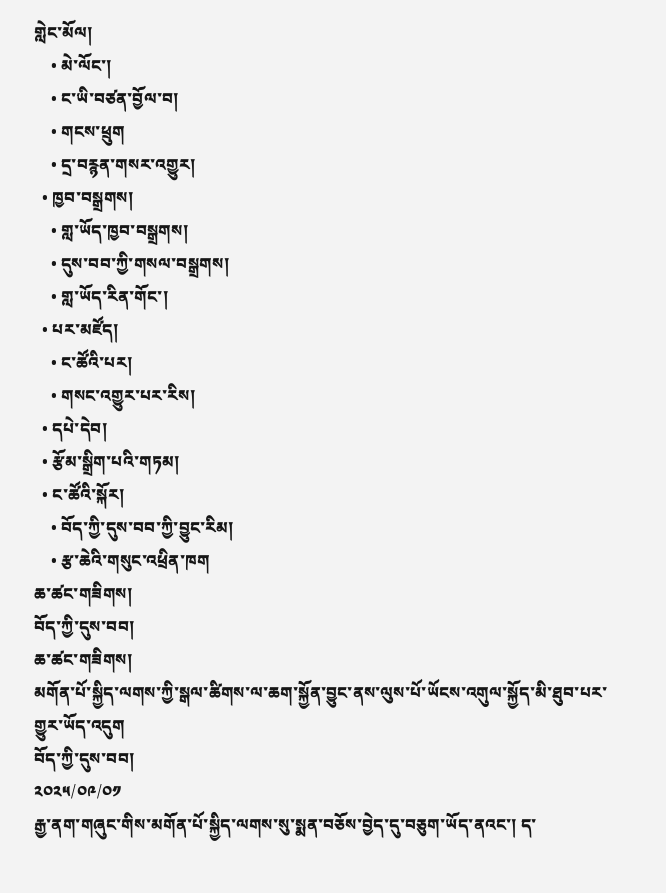གླེང་མོལ།
    • མེ་ལོང་།
    • ང་ཡི་བཙན་བྱོལ་བ།
    • གངས་ཕྲུག
    • དྲ་བརྙན་གསར་འགྱུར།
  • ཁྱབ་བསྒྲགས།
    • གླ་ཡོད་ཁྱབ་བསྒྲགས།
    • དུས་བབ་ཀྱི་གསལ་བསྒྲགས།
    • གླ་ཡོད་རིན་གོང་།
  • པར་མཛོད།
    • ང་ཚོའི་པར།
    • གསང་འགྱུར་པར་རིས།
  • དཔེ་དེབ།
  • རྩོམ་སྒྲིག་པའི་གཏམ།
  • ང་ཚོའི་སྐོར།
    • བོད་ཀྱི་དུས་བབ་ཀྱི་བྱུང་རིམ།
    • རྩ་ཆེའི་གསུང་འཕྲིན་ཁག
ཆ་ཚང་གཟིགས།
བོད་ཀྱི་དུས་བབ།
ཆ་ཚང་གཟིགས།
མགོན་པོ་སྐྱིད་ལགས་ཀྱི་སྒལ་ཚིགས་ལ་ཆག་སྐྱོན་བྱུང་ནས་ལུས་པོ་ཡོངས་འགུལ་སྐྱོད་མི་ཐུབ་པར་གྱུར་ཡོད་འདུག
བོད་ཀྱི་དུས་བབ།
༢༠༢༥/༠༩/༠༡
རྒྱ་ནག་གཞུང་གིས་མགོན་པོ་སྐྱིད་ལགས་སུ་སྨན་བཅོས་བྱེད་དུ་བཅུག་ཡོད་ནའང་། ད་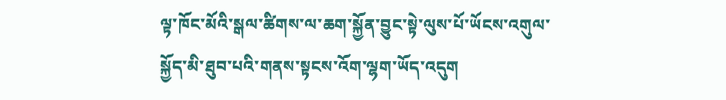ལྟ་ཁོང་མོའི་སྒལ་ཚིགས་ལ་ཆག་སྐྱོན་བྱུང་སྟེ་ལུས་པོ་ཡོངས་འགུལ་སྐྱོད་མི་ཐུབ་པའི་གནས་སྟངས་འོག་ལྷག་ཡོད་འདུག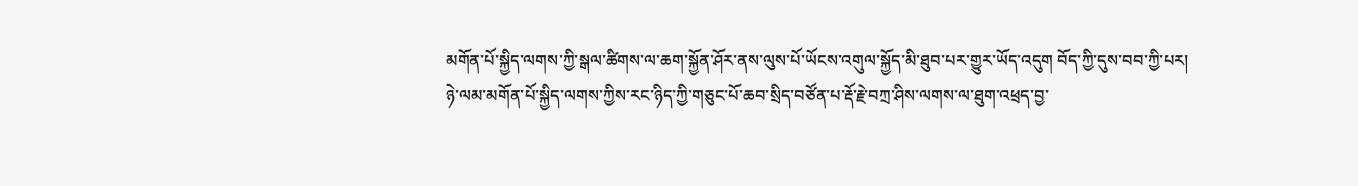མགོན་པོ་སྐྱིད་ལགས་ཀྱི་སྒལ་ཚིགས་ལ་ཆག་སྐྱོན་ཤོར་ནས་ལུས་པོ་ཡོངས་འགུལ་སྐྱོད་མི་ཐུབ་པར་གྱུར་ཡོད་འདུག བོད་ཀྱི་དུས་བབ་ཀྱི་པར།
ཉེ་ལམ་མགོན་པོ་སྐྱིད་ལགས་ཀྱིས་རང་ཉིད་ཀྱི་གཅུང་པོ་ཆབ་སྲིད་བཙོན་པ་རྡོ་རྗེ་བཀྲ་ཤིས་ལགས་ལ་ཐུག་འཕྲད་བྱ་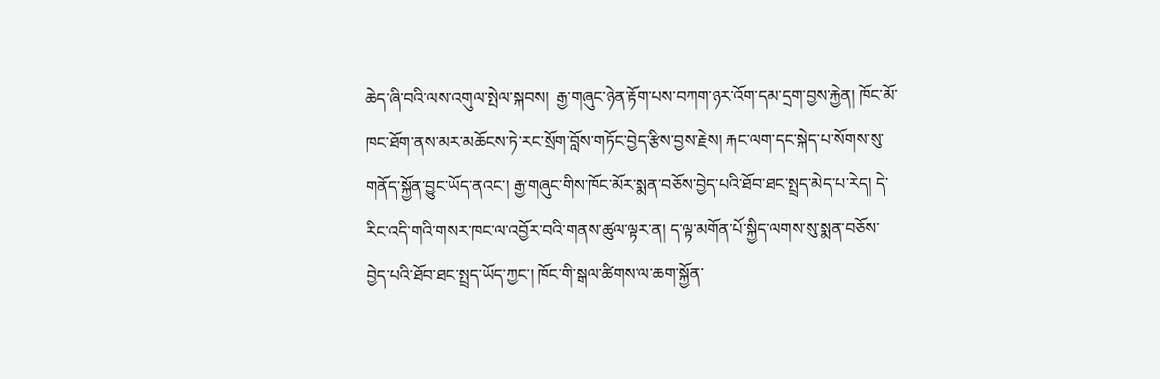ཆེད་ཞི་བའི་ལས་འགུལ་སྤེལ་སྐབས།  རྒྱ་གཞུང་ཉེན་རྟོག་པས་བཀག་ཉར་འོག་དམ་དྲག་བྱས་རྐྱེན། ཁོང་མོ་ཁང་ཐོག་ནས་མར་མཆོངས་ཏེ་རང་སྲོག་བློས་གཏོང་བྱེད་རྩིས་བྱས་རྗེས། རྐང་ལག་དང་སྐེད་པ་སོགས་སུ་གནོད་སྐྱོན་བྱུང་ཡོད་ནའང་། རྒྱ་གཞུང་གིས་ཁོང་མོར་སྨན་བཅོས་བྱེད་པའི་ཐོབ་ཐང་སྤྲད་མེད་པ་རེད། དེ་རིང་འདི་གའི་གསར་ཁང་ལ་འབྱོར་བའི་གནས་ཚུལ་ལྟར་ན། ད་ལྟ་མགོན་པོ་སྐྱིད་ལགས་སུ་སྨན་བཅོས་བྱེད་པའི་ཐོབ་ཐང་སྤྲད་ཡོད་ཀྱང་། ཁོང་གི་སྒལ་ཚིགས་ལ་ཆག་སྐྱོན་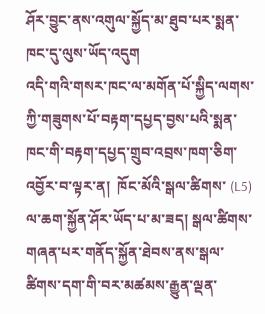ཤོར་བྱུང་ནས་འགུལ་སྐྱོད་མ་ཐུབ་པར་སྨན་ཁང་དུ་ལུས་ཡོད་འདུག
འདི་གའི་གསར་ཁང་ལ་མགོན་པོ་སྐྱིད་ལགས་ཀྱི་གཟུགས་པོ་བརྟག་དཔྱད་བྱས་པའི་སྨན་ཁང་གི་བརྟག་དཔྱད་གྲུབ་འབྲས་ཁག་ཅིག་འབྱོར་བ་ལྟར་ན།  ཁོང་མོའི་སྒལ་ཚིགས་ (L5) ལ་ཆག་སྐྱོན་ཤོར་ཡོད་པ་མ་ཟད། སྒལ་ཚིགས་གཞན་པར་གནོད་སྐྱོན་ཐེབས་ནས་སྒལ་ཚིགས་དག་གི་བར་མཚམས་རྒྱུན་ལྡན་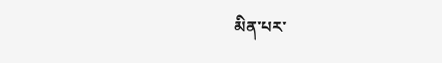མིན་པར་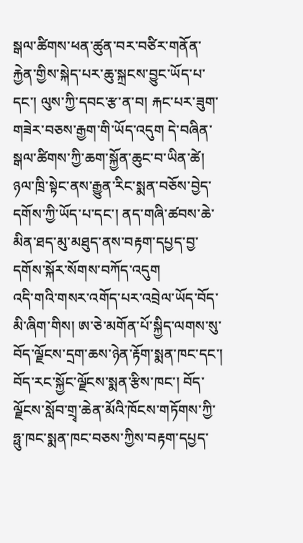སྒལ་ཚིགས་ཕན་ཚུན་བར་བཙིར་གནོན་རྐྱེན་གྱིས་སྐེད་པར་ཆུ་སྐྲངས་བྱུང་ཡོད་པ་དང་། ལུས་ཀྱི་དབང་རྩ་ན་བ། རྐང་པར་ཟུག་གཟེར་བཅས་རྒྱག་གི་ཡོད་འདུག དེ་བཞིན་སྒལ་ཚིགས་ཀྱི་ཆག་སྐྱོན་ཆུང་བ་ཡིན་ཚེ། ཉལ་ཁྲི་སྟེང་ནས་རྒྱུན་རིང་སྨན་བཅོས་བྱེད་དགོས་ཀྱི་ཡོད་པ་དང་། ནད་གཞི་ཚབས་ཆེ་མིན་ཐད་མུ་མཐུད་ནས་བརྟག་དཔྱད་བྱ་དགོས་སྐོར་སོགས་བཀོད་འདུག
འདི་གའི་གསར་འགོད་པར་འབྲེལ་ཡོད་བོད་མི་ཞིག་གིས། ཨ་ཅེ་མགོན་པོ་སྐྱིད་ལགས་སུ་བོད་ལྗོངས་དྲག་ཆས་ཉེན་རྟོག་སྨན་ཁང་དང་། བོད་རང་སྐྱོང་ལྗོངས་སྨན་རྩིས་ཁང་། བོད་ལྗོངས་སློབ་གྲྭ་ཆེན་མོའི་ཁོངས་གཏོགས་ཀྱི་ཧྥུ་ཁང་སྨན་ཁང་བཅས་ཀྱིས་བརྟག་དཔྱད་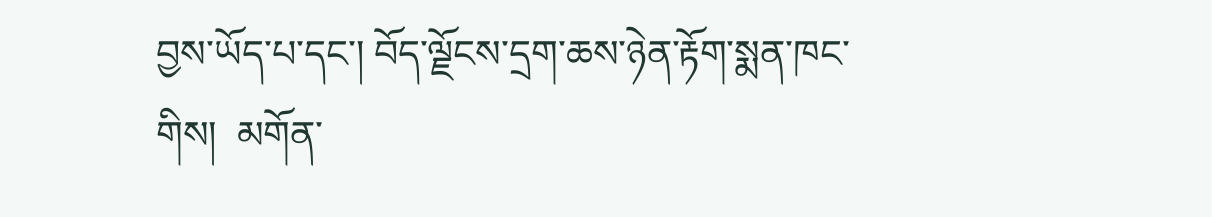བྱས་ཡོད་པ་དང་། བོད་ལྗོངས་དྲག་ཆས་ཉེན་རྟོག་སྨན་ཁང་གིས།  མགོན་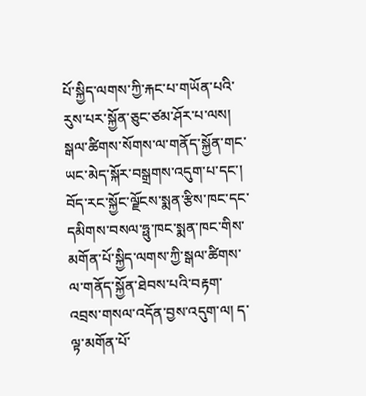པོ་སྐྱིད་ལགས་ཀྱི་རྐང་པ་གཡོན་པའི་རུས་པར་སྐྱོན་ཅུང་ཙམ་ཤོར་པ་ལས། སྒལ་ཚིགས་སོགས་ལ་གནོད་སྐྱོན་གང་ཡང་མེད་སྐོར་བསྒྲགས་འདུག་པ་དང་། བོད་རང་སྐྱོང་ལྗོངས་སྨན་རྩིས་ཁང་དང་དམིགས་བསལ་ཧྥུ་ཁང་སྨན་ཁང་གིས་མགོན་པོ་སྐྱིད་ལགས་ཀྱི་སྒལ་ཚིགས་ལ་གནོད་སྐྱོན་ཐེབས་པའི་བརྟག་འབྲས་གསལ་འདོན་བྱས་འདུག་ལ། ད་ལྟ་མགོན་པོ་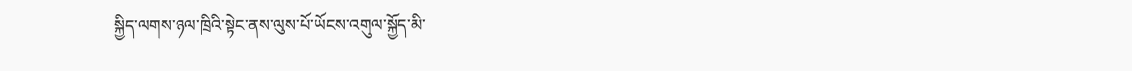སྐྱིད་ལགས་ཉལ་ཁྲིའི་སྟེང་ནས་ལུས་པོ་ཡོངས་འགུལ་སྐྱོད་མི་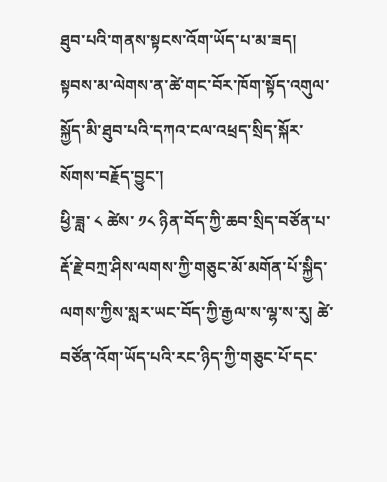ཐུབ་པའི་གནས་སྟངས་འོག་ཡོད་པ་མ་ཟད། སྟབས་མ་ལེགས་ན་ཚེ་གང་བོར་ཁོག་སྟོད་འགུལ་སྐྱོད་མི་ཐུབ་པའི་དཀའ་ངལ་འཕྲད་སྲིད་སྐོར་སོགས་བརྗོད་བྱུང་།
ཕྱི་ཟླ་ ༨ ཚེས་ ༡༨ ཉིན་བོད་ཀྱི་ཆབ་སྲིད་བཙོན་པ་རྡོ་རྗེ་བཀྲ་ཤིས་ལགས་ཀྱི་གཅུང་མོ་མགོན་པོ་སྐྱིད་ལགས་ཀྱིས་སླར་ཡང་བོད་ཀྱི་རྒྱལ་ས་ལྷ་ས་རུ། ཚེ་བཙོན་འོག་ཡོད་པའི་རང་ཉིད་ཀྱི་གཅུང་པོ་དང་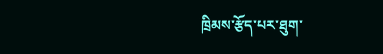ཁྲིམས་རྩོད་པར་ཐུག་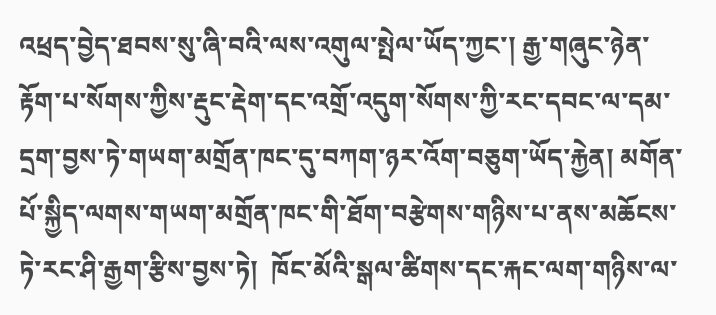འཕྲད་བྱེད་ཐབས་སུ་ཞི་བའི་ལས་འགུལ་སྤེལ་ཡོད་ཀྱང་། རྒྱ་གཞུང་ཉེན་རྟོག་པ་སོགས་ཀྱིས་རྡུང་རྡེག་དང་འགྲོ་འདུག་སོགས་ཀྱི་རང་དབང་ལ་དམ་དྲག་བྱས་ཏེ་གཡག་མགྲོན་ཁང་དུ་བཀག་ཉར་འོག་བཅུག་ཡོད་རྐྱེན། མགོན་པོ་སྐྱིད་ལགས་གཡག་མགྲོན་ཁང་གི་ཐོག་བརྩེགས་གཉིས་པ་ནས་མཆོངས་ཏེ་རང་ཤི་རྒྱག་རྩིས་བྱས་ཏེ།  ཁོང་མོའི་སྒལ་ཚིགས་དང་རྐང་ལག་གཉིས་ལ་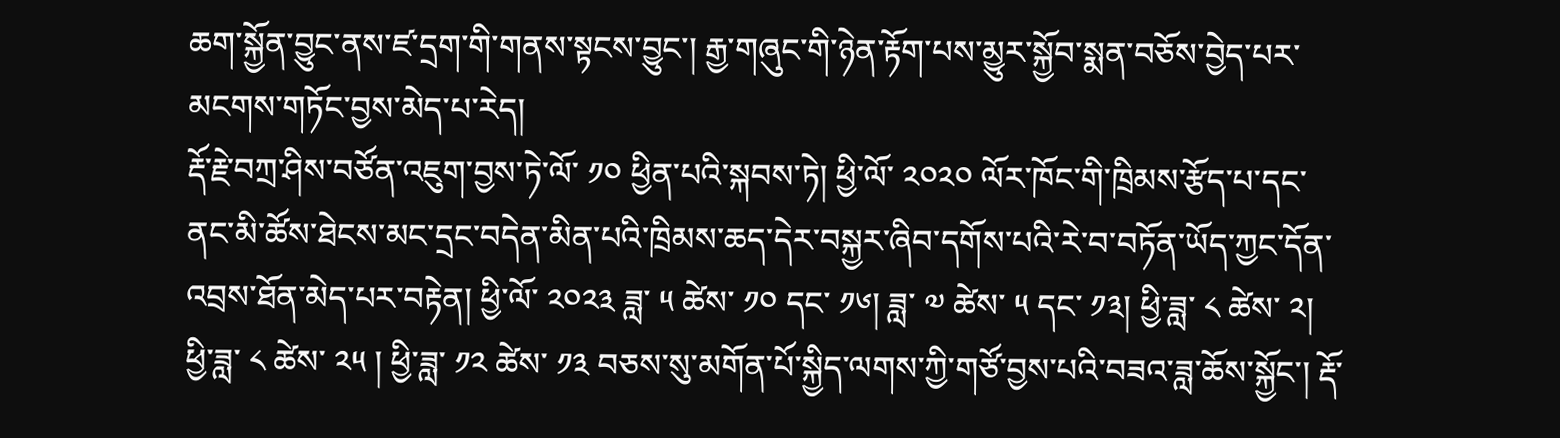ཆག་སྐྱོན་བྱུང་ནས་ཛ་དྲག་གི་གནས་སྟངས་བྱུང་། རྒྱ་གཞུང་གི་ཉེན་རྟོག་པས་མྱུར་སྐྱོབ་སྨན་བཅོས་བྱེད་པར་མངགས་གཏོང་བྱས་མེད་པ་རེད།
རྡོ་རྗེ་བཀྲ་ཤིས་བཙོན་འཇུག་བྱས་ཏེ་ལོ་ ༡༠ ཕྱིན་པའི་སྐབས་ཏེ། ཕྱི་ལོ་ ༢༠༢༠ ལོར་ཁོང་གི་ཁྲིམས་རྩོད་པ་དང་ནང་མི་ཚོས་ཐེངས་མང་དྲང་བདེན་མིན་པའི་ཁྲིམས་ཆད་དེར་བསྐྱར་ཞིབ་དགོས་པའི་རེ་བ་བཏོན་ཡོད་ཀྱང་དོན་འབྲས་ཐོན་མེད་པར་བརྟེན། ཕྱི་ལོ་ ༢༠༢༣ ཟླ་ ༥ ཚེས་ ༡༠ དང་ ༡༦། ཟླ་ ༧ ཚེས་ ༥ དང་ ༡༣། ཕྱི་ཟླ་ ༨ ཚེས་ ༢། ཕྱི་ཟླ་ ༨ ཚེས་ ༢༥ ། ཕྱི་ཟླ་ ༡༢ ཚེས་ ༡༣ བཅས་སུ་མགོན་པོ་སྐྱིད་ལགས་ཀྱི་གཙོ་བྱས་པའི་བཟའ་ཟླ་ཆོས་སྐྱོང་། རྡོ་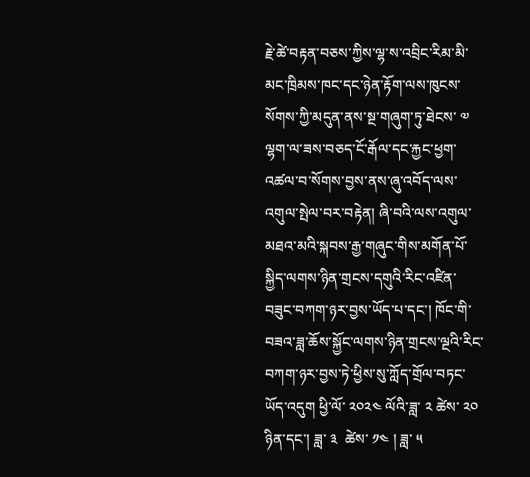རྗེ་ཚེ་བརྟན་བཅས་ཀྱིས་ལྷ་ས་འབྲིང་རིམ་མི་མང་ཁྲིམས་ཁང་དང་ཉེན་རྟོག་ལས་ཁུངས་སོགས་ཀྱི་མདུན་ནས་སྔ་གཞུག་ཏུ་ཐེངས་ ༧ ལྷག་ལ་ཟས་བཅད་ངོ་རྒོལ་དང་རྐྱང་ཕྱག་འཚལ་བ་སོགས་བྱས་ནས་ཞུ་འབོད་ལས་འགུལ་སྤེལ་བར་བརྟེན། ཞི་བའི་ལས་འགུལ་མཐའ་མའི་སྐབས་རྒྱ་གཞུང་གིས་མགོན་པོ་སྐྱིད་ལགས་ཉིན་གྲངས་དགུའི་རིང་འཛིན་བཟུང་བཀག་ཉར་བྱས་ཡོད་པ་དང་། ཁོང་གི་བཟའ་ཟླ་ཆོས་སྐྱོང་ལགས་ཉིན་གྲངས་ལྔའི་རིང་བཀག་ཉར་བྱས་ཏེ་ཕྱིས་སུ་ཀློད་གྲོལ་བཏང་ཡོད་འདུག ཕྱི་ལོ་ ༢༠༢༤ ལོའི་ཟླ་ ༢ ཚེས་ ༢༠ ཉིན་དང་། ཟླ་ ༣  ཚེས་ ༡༤ ། ཟླ་ ༥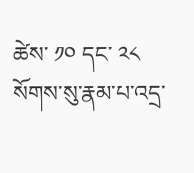ཚེས་ ༡༠ དང་ ༢༨ སོགས་སུ་རྣམ་པ་འདྲ་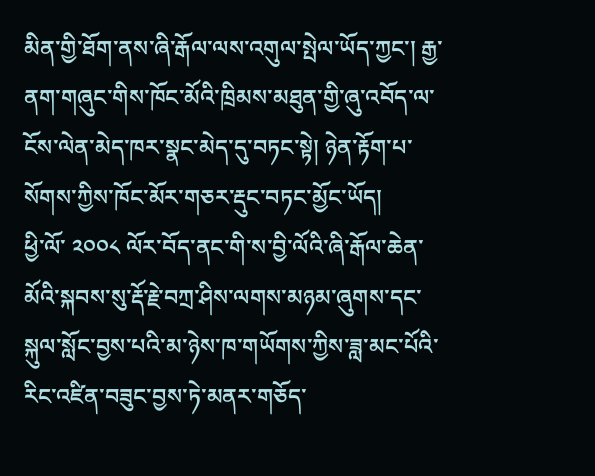མིན་གྱི་ཐོག་ནས་ཞི་རྒོལ་ལས་འགུལ་སྤེལ་ཡོད་ཀྱང་། རྒྱ་ནག་གཞུང་གིས་ཁོང་མོའི་ཁྲིམས་མཐུན་གྱི་ཞུ་འབོད་ལ་ངོས་ལེན་མེད་ཁར་སྣང་མེད་དུ་བཏང་སྟེ། ཉེན་རྟོག་པ་སོགས་ཀྱིས་ཁོང་མོར་གཅར་རྡུང་བཏང་མྱོང་ཡོད།
ཕྱི་ལོ་ ༢༠༠༨ ལོར་བོད་ནང་གི་ས་བྱི་ལོའི་ཞི་རྒོལ་ཆེན་མོའི་སྐབས་སུ་རྡོ་རྗེ་བཀྲ་ཤིས་ལགས་མཉམ་ཞུགས་དང་སྐུལ་སློང་བྱས་པའི་མ་ཉེས་ཁ་གཡོགས་ཀྱིས་ཟླ་མང་པོའི་རིང་འཛིན་བཟུང་བྱས་ཏེ་མནར་གཅོད་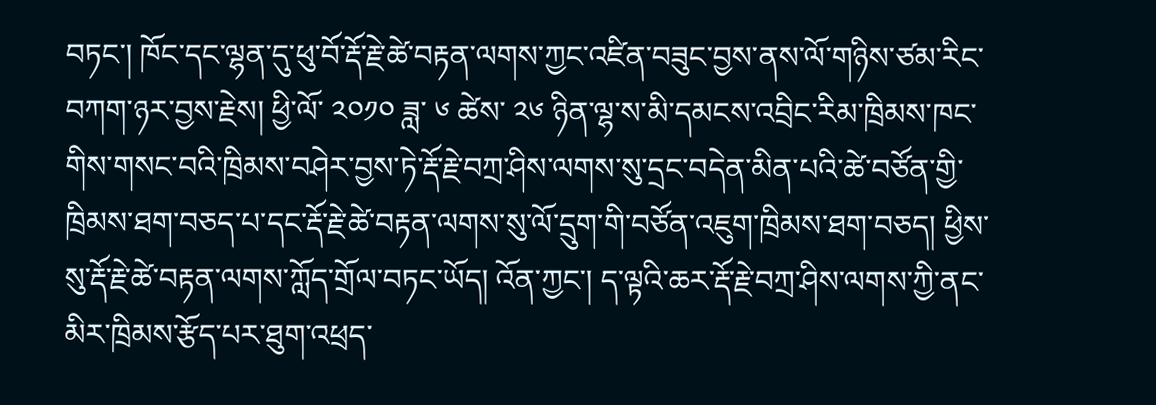བཏང་། ཁོང་དང་ལྷན་དུ་ཕུ་བོ་རྡོ་རྗེ་ཚེ་བརྟན་ལགས་ཀྱང་འཛིན་བཟུང་བྱས་ནས་ལོ་གཉིས་ཙམ་རིང་བཀག་ཉར་བྱས་རྗེས། ཕྱི་ལོ་ ༢༠༡༠ ཟླ་ ༦ ཚེས་ ༢༦ ཉིན་ལྷ་ས་མི་དམངས་འབྲིང་རིམ་ཁྲིམས་ཁང་གིས་གསང་བའི་ཁྲིམས་བཤེར་བྱས་ཏེ་རྡོ་རྗེ་བཀྲ་ཤིས་ལགས་སུ་དྲང་བདེན་མིན་པའི་ཚེ་བཙོན་གྱི་ཁྲིམས་ཐག་བཅད་པ་དང་རྡོ་རྗེ་ཚེ་བརྟན་ལགས་སུ་ལོ་དྲུག་གི་བཙོན་འཇུག་ཁྲིམས་ཐག་བཅད། ཕྱིས་སུ་རྡོ་རྗེ་ཚེ་བརྟན་ལགས་ཀློད་གྲོལ་བཏང་ཡོད། འོན་ཀྱང་། ད་ལྟའི་ཆར་རྡོ་རྗེ་བཀྲ་ཤིས་ལགས་ཀྱི་ནང་མིར་ཁྲིམས་རྩོད་པར་ཐུག་འཕྲད་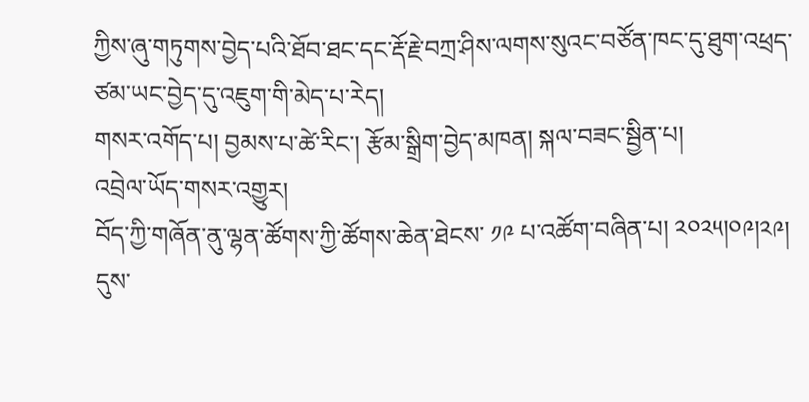ཀྱིས་ཞུ་གཏུགས་བྱེད་པའི་ཐོབ་ཐང་དང་རྡོ་རྗེ་བཀྲ་ཤིས་ལགས་སུའང་བཙོན་ཁང་དུ་ཐུག་འཕྲད་ཙམ་ཡང་བྱེད་དུ་འཇུག་གི་མེད་པ་རེད།
གསར་འགོད་པ། བྱམས་པ་ཚེ་རིང་། རྩོམ་སྒྲིག་བྱེད་མཁན། སྐལ་བཟང་སྦྱིན་པ།
འབྲེལ་ཡོད་གསར་འགྱུར།
བོད་ཀྱི་གཞོན་ནུ་ལྷན་ཚོགས་ཀྱི་ཚོགས་ཆེན་ཐེངས་ ༡༩ པ་འཚོག་བཞིན་པ། ༢༠༢༥།༠༩།༢༩། དུས་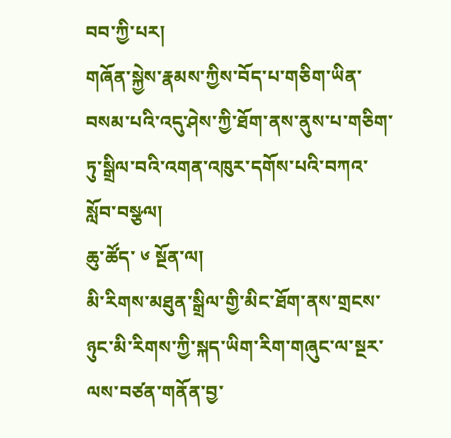བབ་ཀྱི་པར།
གཞོན་སྐྱེས་རྣམས་ཀྱིས་བོད་པ་གཅིག་ཡིན་བསམ་པའི་འདུ་ཤེས་ཀྱི་ཐོག་ནས་ནུས་པ་གཅིག་ཏུ་སྒྲིལ་བའི་འགན་འཁུར་དགོས་པའི་བཀའ་སློབ་བསྩལ།
ཆུ་ཚོད་ ༦ སྔོན་ལ།
མི་རིགས་མཐུན་སྒྲིལ་གྱི་མིང་ཐོག་ནས་གྲངས་ཉུང་མི་རིགས་ཀྱི་སྐད་ཡིག་རིག་གཞུང་ལ་སྔར་ལས་བཙན་གནོན་བྱ་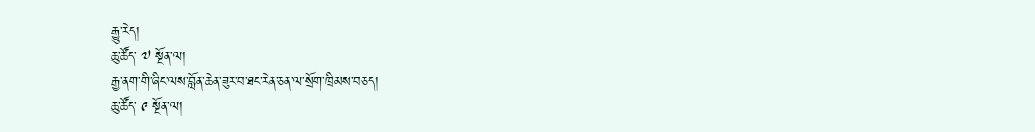རྒྱུ་རེད།
ཆུ་ཚོད་ ༧ སྔོན་ལ།
རྒྱ་ནག་གི་ཞིང་ལས་བློན་ཆེན་ཟུར་བ་ཐང་རེན་ཅན་ལ་སྲོག་ཁྲིམས་བཅད།
ཆུ་ཚོད་ ༩ སྔོན་ལ།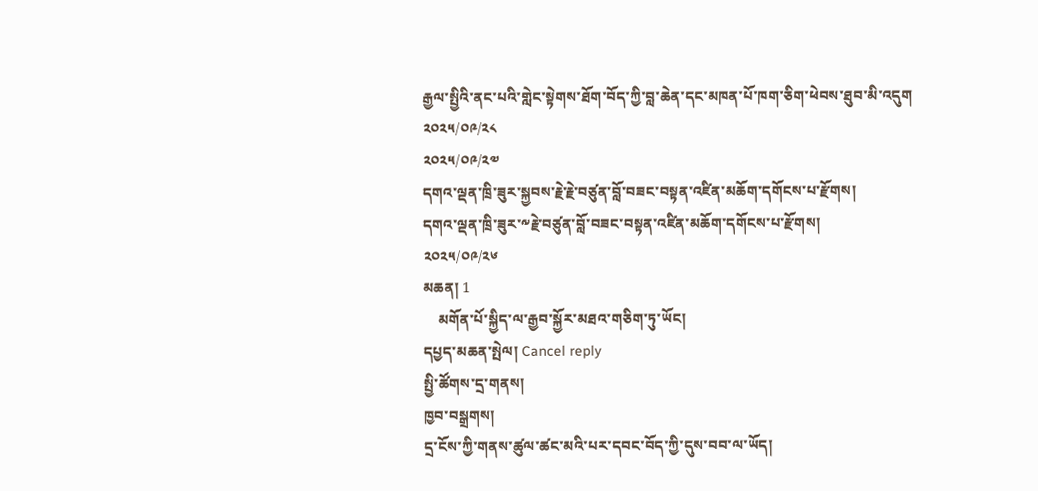རྒྱལ་སྤྱིའི་ནང་པའི་གླེང་སྟེགས་ཐོག་བོད་ཀྱི་བླ་ཆེན་དང་མཁན་པོ་ཁག་ཅིག་ཕེབས་ཐུབ་མི་འདུག
༢༠༢༥/༠༩/༢༨
༢༠༢༥/༠༩/༢༧
དགའ་ལྡན་ཁྲི་ཟུར་སྐྱབས་རྗེ་རྗེ་བཙུན་བློ་བཟང་བསྟན་འཛིན་མཆོག་དགོངས་པ་རྫོགས།
དགའ་ལྡན་ཁྲི་ཟུར་༸རྗེ་བཙུན་བློ་བཟང་བསྟན་འཛིན་མཆོག་དགོངས་པ་རྫོགས།
༢༠༢༥/༠༩/༢༦
མཆན། 1
    མགོན་པོ་སྐྱིད་ལ་རྒྱབ་སྐྱོར་མཐའ་གཅིག་ཏུ་ཡོང།
དཔྱད་མཆན་སྤེལ། Cancel reply
སྤྱི་ཚོགས་དྲ་གནས།
ཁྱབ་བསྒྲགས།
དྲ་ངོས་ཀྱི་གནས་ཚུལ་ཚང་མའི་པར་དབང་བོད་ཀྱི་དུས་བབ་ལ་ཡོད།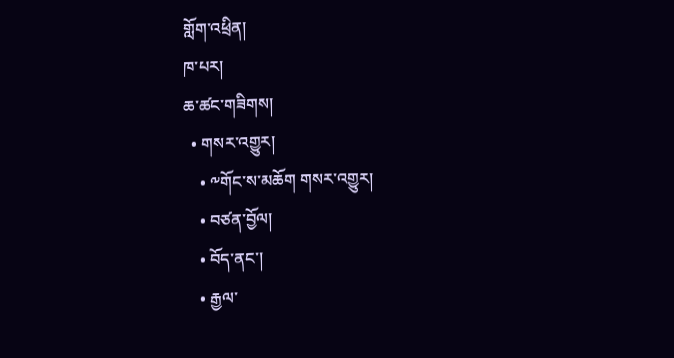གློག་འཕྲིན།
ཁ་པར།
ཆ་ཚང་གཟིགས།
  • གསར་འགྱུར།
    • ༸གོང་ས་མཆོག གསར་འགྱུར།
    • བཙན་བྱོལ།
    • བོད་ནང་།
    • རྒྱལ་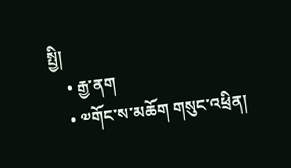སྤྱི།
    • རྒྱ་ནག
    • ༧གོང་ས་མཆོག གསུང་འཕྲིན།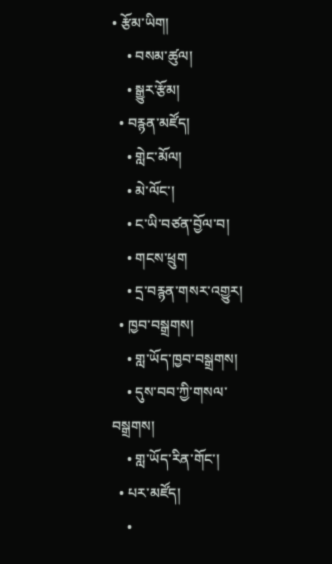• རྩོམ་ཡིག།
    • བསམ་ཚུལ།
    • སྒྱུར་རྩོམ།
  • བརྙན་མཛོད།
    • གླེང་མོལ།
    • མེ་ལོང་།
    • ང་ཡི་བཙན་བྱོལ་བ།
    • གངས་ཕྲུག
    • དྲ་བརྙན་གསར་འགྱུར།
  • ཁྱབ་བསྒྲགས།
    • གླ་ཡོད་ཁྱབ་བསྒྲགས།
    • དུས་བབ་ཀྱི་གསལ་བསྒྲགས།
    • གླ་ཡོད་རིན་གོང་།
  • པར་མཛོད།
    •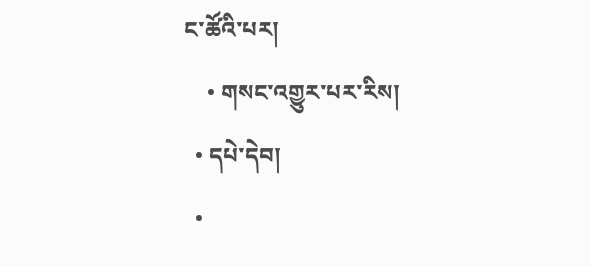ང་ཚོའི་པར།
    • གསང་འགྱུར་པར་རིས།
  • དཔེ་དེབ།
  •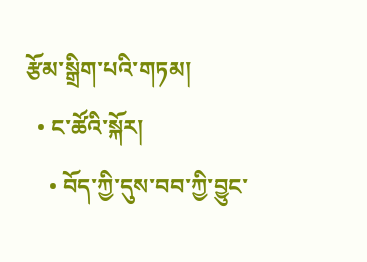རྩོམ་སྒྲིག་པའི་གཏམ།
  • ང་ཚོའི་སྐོར།
    • བོད་ཀྱི་དུས་བབ་ཀྱི་བྱུང་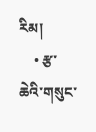རིམ།
    • རྩ་ཆེའི་གསུང་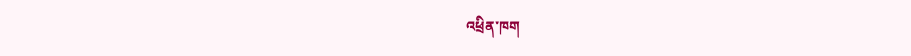འཕྲིན་ཁག